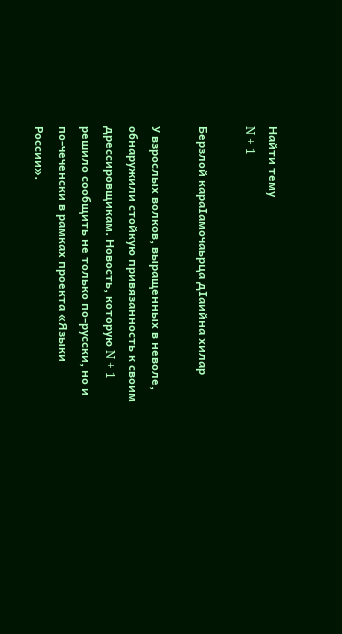Найти тему
N + 1

Берзлой караIамочаьрца дIаийна хилар

У взрослых волков, выращенных в неволе, обнаружили стойкую привязанность к своим дрессировщикам. Новость, которую N + 1 решило сообщить не только по-русски, но и по-чеченски в рамках проекта «Языки России».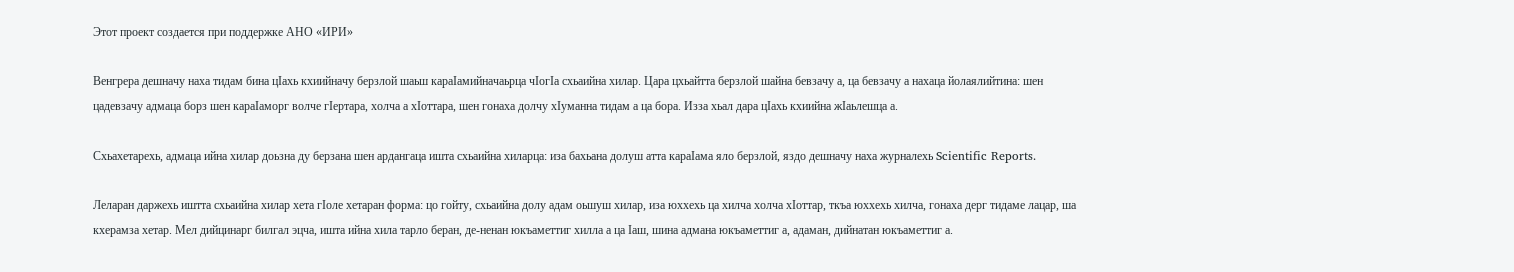Этот проект создается при поддержке АНО «ИРИ»

Венгрера дешначу наха тидам бина цIахь кхиийначу берзлой шаьш караIамийначаьрца чIогIа схьаийна хилар. Цара цхьайтта берзлой шайна бевзачу а, ца бевзачу а нахаца йолаялийтина: шен цадевзачу адмаца борз шен караIаморг волче гIертара, холча а хIоттара, шен гонаха долчу хIуманна тидам а ца бора. Изза хьал дара цIахь кхиийна жIаьлешца а.

Схьахетарехь, адмаца ийна хилар доьзна ду берзана шен ардангаца ишта схьаийна хиларца: иза бахьана долуш атта караIама яло берзлой, яздо дешначу наха журналехь Scientific Reports.

Леларан даржехь иштта схьаийна хилар хета гIоле хетаран форма: цо гойту, схьаийна долу адам оьшуш хилар, иза юххехь ца хилча холча хIоттар, ткъа юххехь хилча, гонаха дерг тидаме лацар, ша кхерамза хетар. Мел дийцинарг билгал эцча, ишта ийна хила тарло беран, де-ненан юкъаметтиг хилла а ца Iаш, шина адмана юкъаметтиг а, адаман, дийнатан юкъаметтиг а.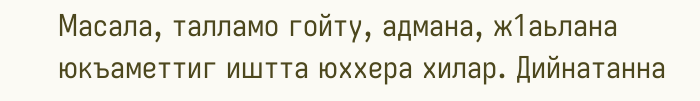Масала, талламо гойту, адмана, ж1аьлана юкъаметтиг иштта юххера хилар. Дийнатанна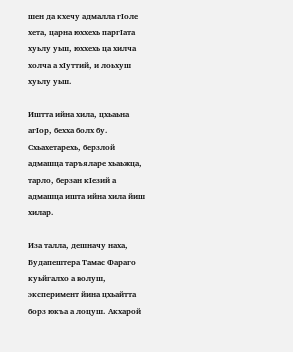шен да кхечу адмалла гIоле хета, царна юххехь паргIата хуьлу уьш, юххехь ца хилча холча а хIуттий, и лоьхуш хуьлу уьш.

Иштта ийна хила, цхьаьна агIор, бехха болх бу. Схьахетарехь, берзлой адмашца таръяларе хьаьжца, тарло, берзан кIезий а адмашца ишта ийна хила йиш хилар.

Иза талла, дешначу наха, Будапештера Тамас Фараго куьйгалхо а волуш, эксперимент йина цхьайтта борз юкъа а лоцуш. Акхарой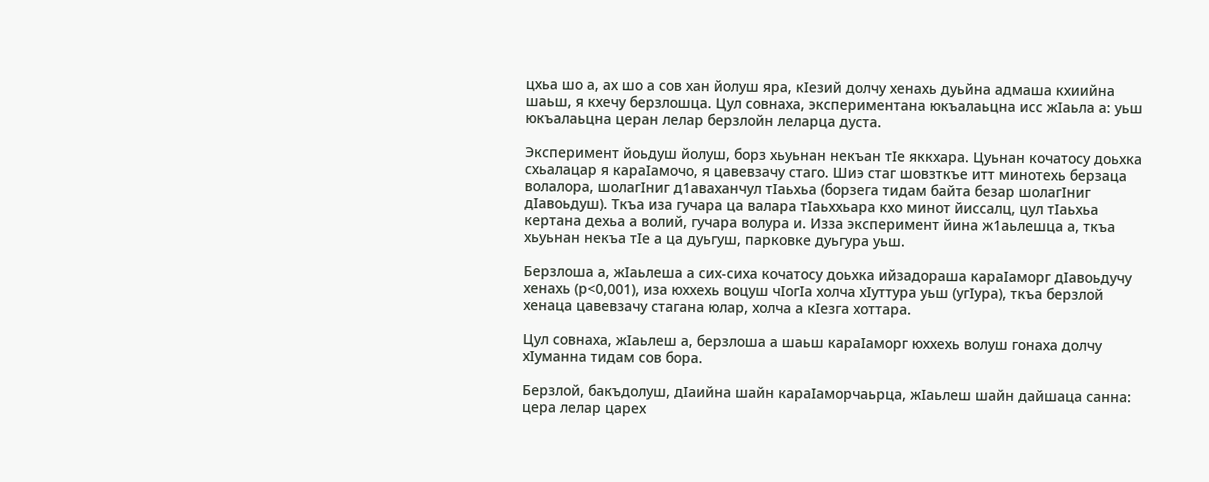цхьа шо а, ах шо а сов хан йолуш яра, кIезий долчу хенахь дуьйна адмаша кхиийна шаьш, я кхечу берзлошца. Цул совнаха, экспериментана юкъалаьцна исс жIаьла а: уьш юкъалаьцна церан лелар берзлойн леларца дуста.

Эксперимент йоьдуш йолуш, борз хьуьнан некъан тIе яккхара. Цуьнан кочатосу доьхка схьалацар я караIамочо, я цавевзачу стаго. Шиэ стаг шовзткъе итт минотехь берзаца волалора, шолагIниг д1аваханчул тIаьхьа (борзега тидам байта безар шолагIниг дIавоьдуш). Ткъа иза гучара ца валара тIаьххьара кхо минот йиссалц, цул тIаьхьа кертана дехьа а волий, гучара волура и. Изза эксперимент йина ж1аьлешца а, ткъа хьуьнан некъа тIе а ца дуьгуш, парковке дуьгура уьш.

Берзлоша а, жIаьлеша а сих-сиха кочатосу доьхка ийзадораша караIаморг дIавоьдучу хенахь (р<0,001), иза юххехь воцуш чIогIа холча хIуттура уьш (угIура), ткъа берзлой хенаца цавевзачу стагана юлар, холча а кIезга хоттара.

Цул совнаха, жIаьлеш а, берзлоша а шаьш караIаморг юххехь волуш гонаха долчу хIуманна тидам сов бора.

Берзлой, бакъдолуш, дIаийна шайн караIаморчаьрца, жIаьлеш шайн дайшаца санна: цера лелар царех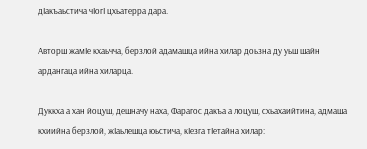дIакъаьстича чIогI цхьатерра дара.

Авторш жамIе кхаьчча, берзлой адамашца ийна хилар доьзна ду уьш шайн ардангаца ийна хиларца.

Дуккха а хан йоцуш, дешначу наха, Фарагос дакъа а лоцуш, схьахаийтина, адмаша кхиийна берзлой, жIаьлешца юьстича, кIезга тIетайна хилар: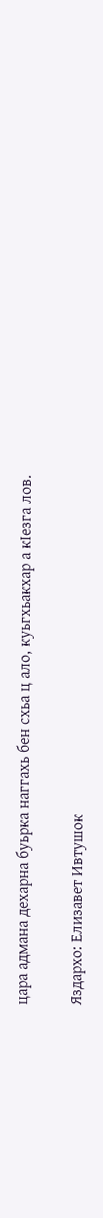цара адмана дехарна буьрка наггахь бен схьа ц ало, куьгхьакхар а кIезга лов.

Яздархо: Елизавет Ивтушок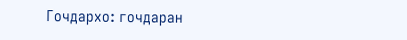Гочдархо: гочдаран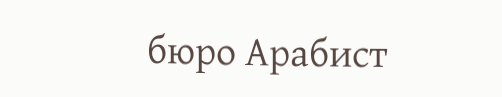бюро Арабист